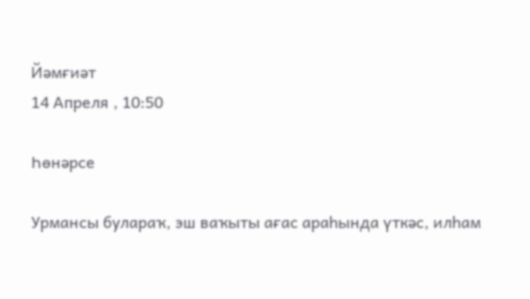Йәмғиәт
14 Апреля , 10:50

Һөнәрсе

Урмансы булараҡ, эш ваҡыты ағас араһында үткәс, илһам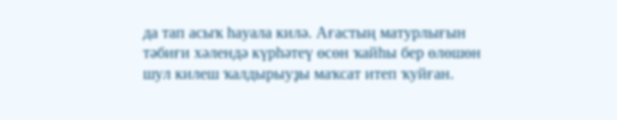да тап асыҡ һауала килә. Ағастың матурлығын тәбиғи хәлендә күрһәтеү өсөн ҡайһы бер өлөшөн шул килеш ҡалдырыуҙы маҡсат итеп ҡуйған.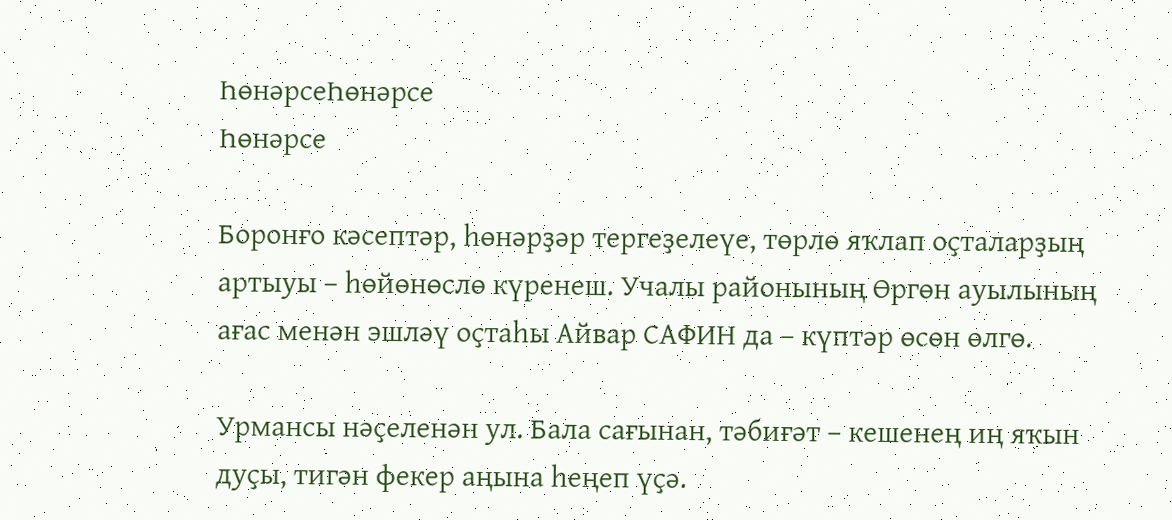ҺөнәрсеҺөнәрсе
Һөнәрсе

Боронғо кәсептәр, һөнәрҙәр тергеҙелеүе, төрлө яҡлап оҫталарҙың артыуы – һөйөнөслө күренеш. Учалы районының Өргөн ауылының ағас менән эшләү оҫтаһы Айвар САФИН да – күптәр өсөн өлгө.

Урмансы нәҫеленән ул. Бала сағынан, тәбиғәт – кешенең иң яҡын дуҫы, тигән фекер аңына һеңеп үҫә.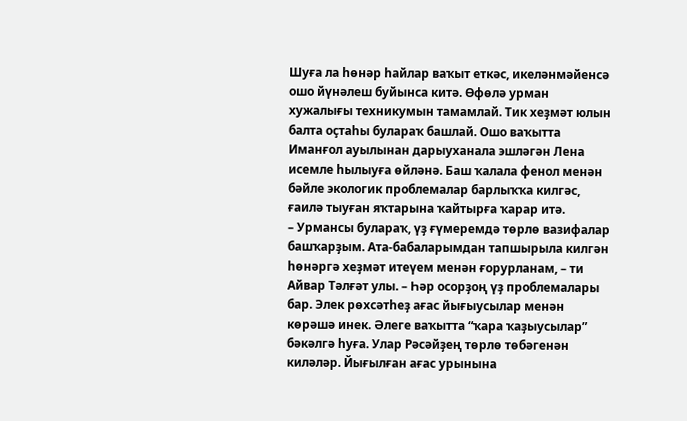Шуға ла һөнәр һайлар ваҡыт еткәс, икеләнмәйенсә ошо йүнәлеш буйынса китә. Өфөлә урман хужалығы техникумын тамамлай. Тик хеҙмәт юлын балта оҫтаһы булараҡ башлай. Ошо ваҡытта Иманғол ауылынан дарыуханала эшләгән Лена исемле һылыуға өйләнә. Баш ҡалала фенол менән бәйле экологик проблемалар барлыҡҡа килгәс, ғаилә тыуған яҡтарына ҡайтырға ҡарар итә.
– Урмансы булараҡ, үҙ ғүмеремдә төрлө вазифалар башҡарҙым. Ата-бабаларымдан тапшырыла килгән һөнәргә хеҙмәт итеүем менән ғорурланам, – ти Айвар Тәлғәт улы. – Һәр осорҙоң үҙ проблемалары бар. Элек рөхсәтһеҙ ағас йығыусылар менән көрәшә инек. Әлеге ваҡытта “ҡара ҡаҙыусылар” бәкәлгә һуға. Улар Рәсәйҙең төрлө төбәгенән киләләр. Йығылған ағас урынына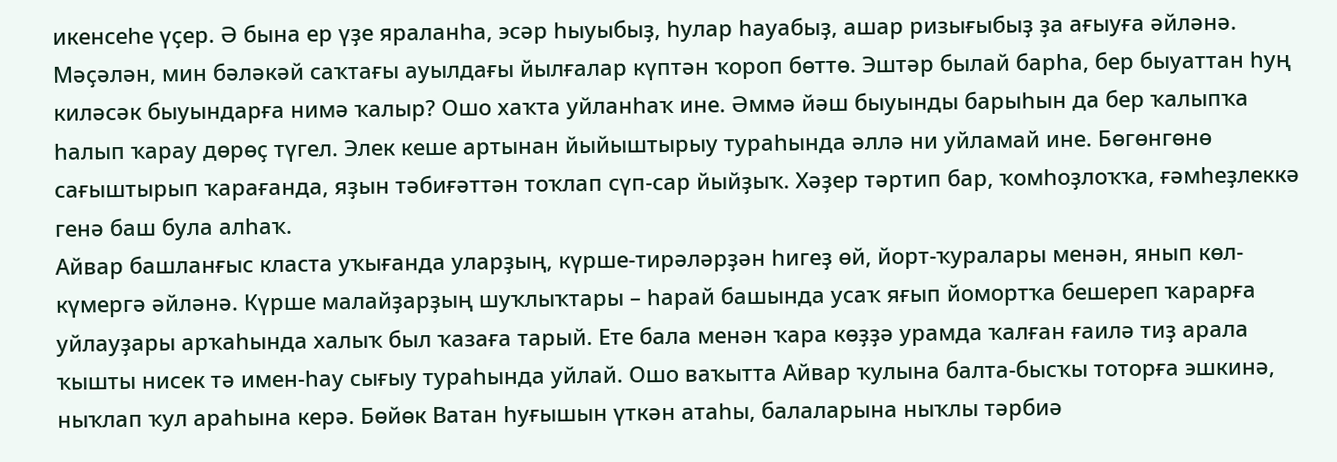икенсеһе үҫер. Ә бына ер үҙе яраланһа, эсәр һыуыбыҙ, һулар һауабыҙ, ашар ризығыбыҙ ҙа ағыуға әйләнә. Мәҫәлән, мин бәләкәй саҡтағы ауылдағы йылғалар күптән ҡороп бөттө. Эштәр былай барһа, бер быуаттан һуң киләсәк быуындарға нимә ҡалыр? Ошо хаҡта уйланһаҡ ине. Әммә йәш быуынды барыһын да бер ҡалыпҡа һалып ҡарау дөрөҫ түгел. Элек кеше артынан йыйыштырыу тураһында әллә ни уйламай ине. Бөгөнгөнө сағыштырып ҡарағанда, яҙын тәбиғәттән тоҡлап сүп-сар йыйҙыҡ. Хәҙер тәртип бар, ҡомһоҙлоҡҡа, ғәмһеҙлеккә генә баш була алһаҡ.
Айвар башланғыс класта уҡығанда уларҙың, күрше-тирәләрҙән һигеҙ өй, йорт-ҡуралары менән, янып көл-күмергә әйләнә. Күрше малайҙарҙың шуҡлыҡтары – һарай башында усаҡ яғып йомортҡа бешереп ҡарарға уйлауҙары арҡаһында халыҡ был ҡазаға тарый. Ете бала менән ҡара көҙҙә урамда ҡалған ғаилә тиҙ арала ҡышты нисек тә имен-һау сығыу тураһында уйлай. Ошо ваҡытта Айвар ҡулына балта-бысҡы тоторға эшкинә, ныҡлап ҡул араһына керә. Бөйөк Ватан һуғышын үткән атаһы, балаларына ныҡлы тәрбиә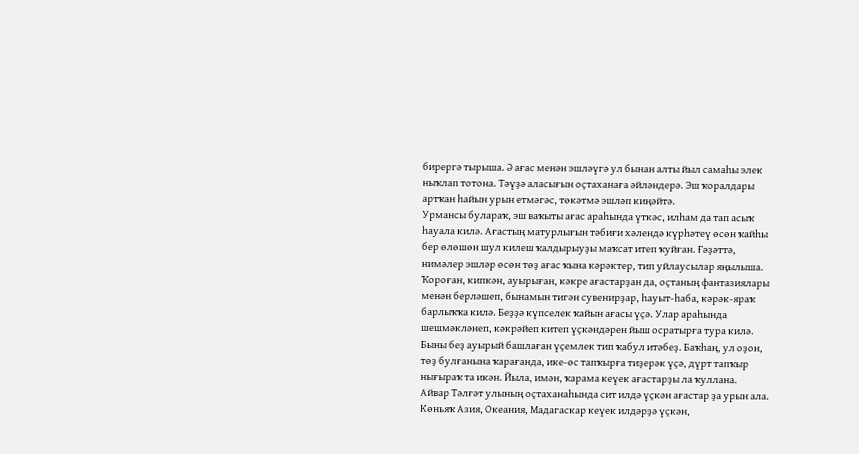бирергә тырыша. Ә ағас менән эшләүгә ул бынан алты йыл самаһы элек ныҡлап тотона. Тәүҙә аласығын оҫтаханаға әйләндерә. Эш ҡоралдары артҡан һайын урын етмәгәс, төкәтмә эшләп киңәйтә.
Урмансы булараҡ, эш ваҡыты ағас араһында үткәс, илһам да тап асыҡ һауала килә. Ағастың матурлығын тәбиғи хәлендә күрһәтеү өсөн ҡайһы бер өлөшөн шул килеш ҡалдырыуҙы маҡсат итеп ҡуйған. Ғәҙәттә, нимәлер эшләр өсөн төҙ ағас ҡына кәрәктер, тип уйлаусылар яңылыша. Ҡороған, кипкән, ауырыған, кәкре ағастарҙан да, оҫтаның фантазиялары менән берләшеп, бынамын тигән сувенирҙар, һауыт-һаба, кәрәк-яраҡ барлыҡҡа килә. Беҙҙә күпселек ҡайын ағасы үҫә. Улар араһында шешмәкләнеп, кәкрәйеп китеп үҫкәндәрен йыш осратырға тура килә. Быны беҙ ауырый башлаған үҫемлек тип ҡабул итәбеҙ. Баҡһаң, ул оҙон, төҙ булғанына ҡарағанда, ике-өс тапҡырға тиҙерәк үҫә, дүрт тапҡыр нығыраҡ та икән. Йыла, имән, ҡарама кеүек ағастарҙы ла ҡуллана.
Айвар Тәлғәт улының оҫтаханаһында сит илдә үҫкән ағастар ҙа урын ала. Көньяҡ Азия, Океания, Мадагаскар кеүек илдәрҙә үҫкән,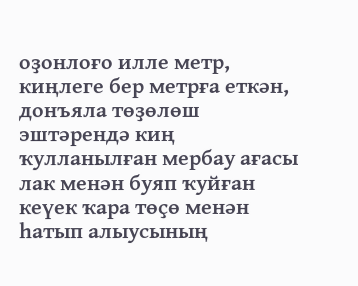оҙонлоғо илле метр, киңлеге бер метрға еткән, донъяла төҙөлөш эштәрендә киң ҡулланылған мербау ағасы лак менән буяп ҡуйған кеүек ҡара төҫө менән һатып алыусының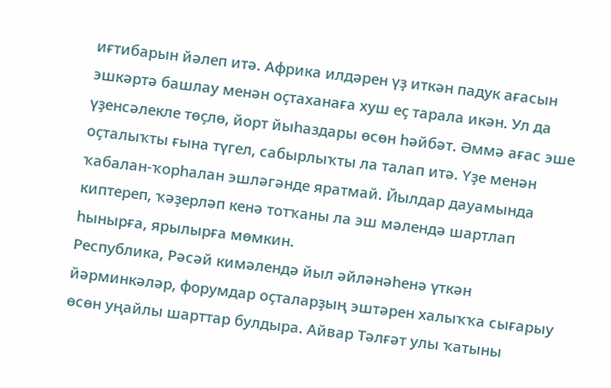иғтибарын йәлеп итә. Африка илдәрен үҙ иткән падук ағасын эшкәртә башлау менән оҫтаханаға хуш еҫ тарала икән. Ул да үҙенсәлекле төҫлө, йорт йыһаздары өсөн һәйбәт. Әммә ағас эше оҫталыҡты ғына түгел, сабырлыҡты ла талап итә. Үҙе менән ҡабалан-ҡорһалан эшләгәнде яратмай. Йылдар дауамында киптереп, ҡәҙерләп кенә тотҡаны ла эш мәлендә шартлап һынырға, ярылырға мөмкин.
Республика, Рәсәй кимәлендә йыл әйләнәһенә үткән йәрминкәләр, форумдар оҫталарҙың эштәрен халыҡҡа сығарыу өсөн уңайлы шарттар булдыра. Айвар Тәлғәт улы ҡатыны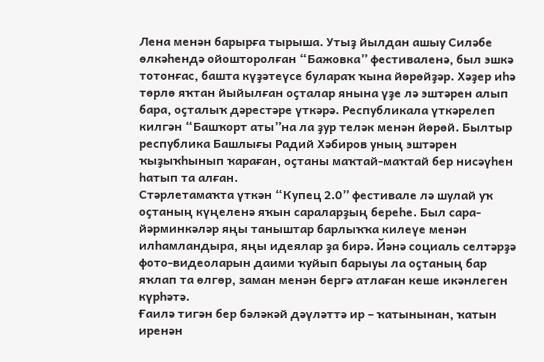Лена менән барырға тырыша. Утыҙ йылдан ашыу Силәбе өлкәһендә ойошторолған “Бажовка” фестиваленә, был эшкә тотонғас, башта күҙәтеүсе булараҡ ҡына йөрөйҙәр. Хәҙер иһә төрлө яҡтан йыйылған оҫталар янына үҙе лә эштәрен алып бара, оҫталыҡ дәрестәре үткәрә. Республикала үткәрелеп килгән “Башҡорт аты”на ла ҙур теләк менән йөрөй. Былтыр республика Башлығы Радий Хәбиров уның эштәрен ҡыҙыҡһынып ҡараған, оҫтаны маҡтай-маҡтай бер нисәүһен һатып та алған.
Стәрлетамаҡта үткән “Купец 2.0” фестивале лә шулай уҡ оҫтаның күңеленә яҡын сараларҙың береһе. Был сара-йәрминкәләр яңы таныштар барлыҡҡа килеүе менән илһамландыра, яңы идеялар ҙа бирә. Йәнә социаль селтәрҙә фото-видеоларын даими ҡуйып барыуы ла оҫтаның бар яҡлап та өлгөр, заман менән бергә атлаған кеше икәнлеген күрһәтә.
Ғаилә тигән бер бәләкәй дәүләттә ир – ҡатынынан, ҡатын иренән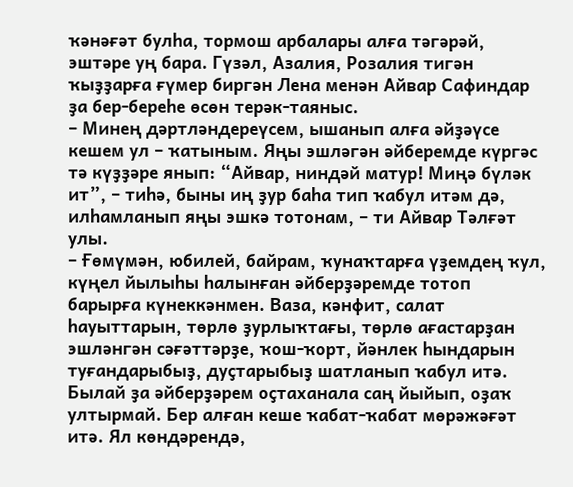ҡәнәғәт булһа, тормош арбалары алға тәгәрәй, эштәре уң бара. Гүзәл, Азалия, Розалия тигән ҡыҙҙарға ғүмер биргән Лена менән Айвар Сафиндар ҙа бер-береһе өсөн терәк-таяныс.
– Минең дәртләндереүсем, ышанып алға әйҙәүсе кешем ул – ҡатыным. Яңы эшләгән әйберемде күргәс тә күҙҙәре янып: “Айвар, ниндәй матур! Миңә бүләк ит”, – тиһә, быны иң ҙур баһа тип ҡабул итәм дә, илһамланып яңы эшкә тотонам, – ти Айвар Тәлғәт улы.
– Ғөмүмән, юбилей, байрам, ҡунаҡтарға үҙемдең ҡул, күңел йылыһы һалынған әйберҙәремде тотоп барырға күнеккәнмен. Ваза, кәнфит, салат һауыттарын, төрлө ҙурлыҡтағы, төрлө ағастарҙан эшләнгән сәғәттәрҙе, ҡош-ҡорт, йәнлек һындарын туғандарыбыҙ, дуҫтарыбыҙ шатланып ҡабул итә. Былай ҙа әйберҙәрем оҫтаханала саң йыйып, оҙаҡ ултырмай. Бер алған кеше ҡабат-ҡабат мөрәжәғәт итә. Ял көндәрендә,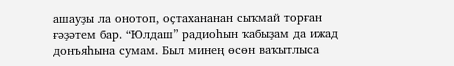ашауҙы ла онотоп, оҫтахананан сыҡмай торған ғәҙәтем бар. “Юлдаш” радиоһын ҡабыҙам да ижад донъяһына сумам. Был минең өсөн ваҡытлыса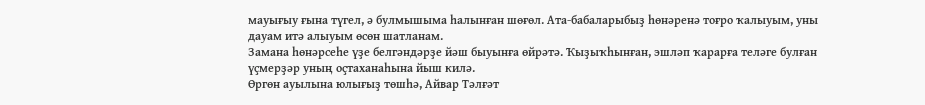мауығыу ғына түгел, ә булмышыма һалынған шөғөл. Ата-бабаларыбыҙ һөнәренә тоғро ҡалыуым, уны дауам итә алыуым өсөн шатланам.
Замана һөнәрсеһе үҙе белгәндәрҙе йәш быуынға өйрәтә. Ҡыҙыҡһынған, эшләп ҡарарға теләге булған үҫмерҙәр уның оҫтаханаһына йыш килә.
Өргөн ауылына юлығыҙ төшһә, Айвар Тәлғәт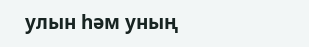улын һәм уның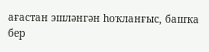ағастан эшләнгән һоҡланғыс, башҡа бер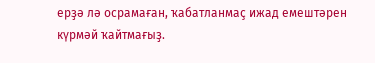ерҙә лә осрамаған, ҡабатланмаҫ ижад емештәрен күрмәй ҡайтмағыҙ.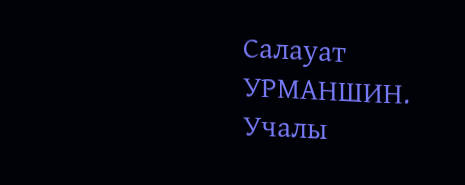Салауат УРМАНШИН.
Учалы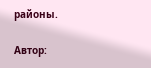районы.

Автор: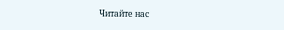Читайте нас